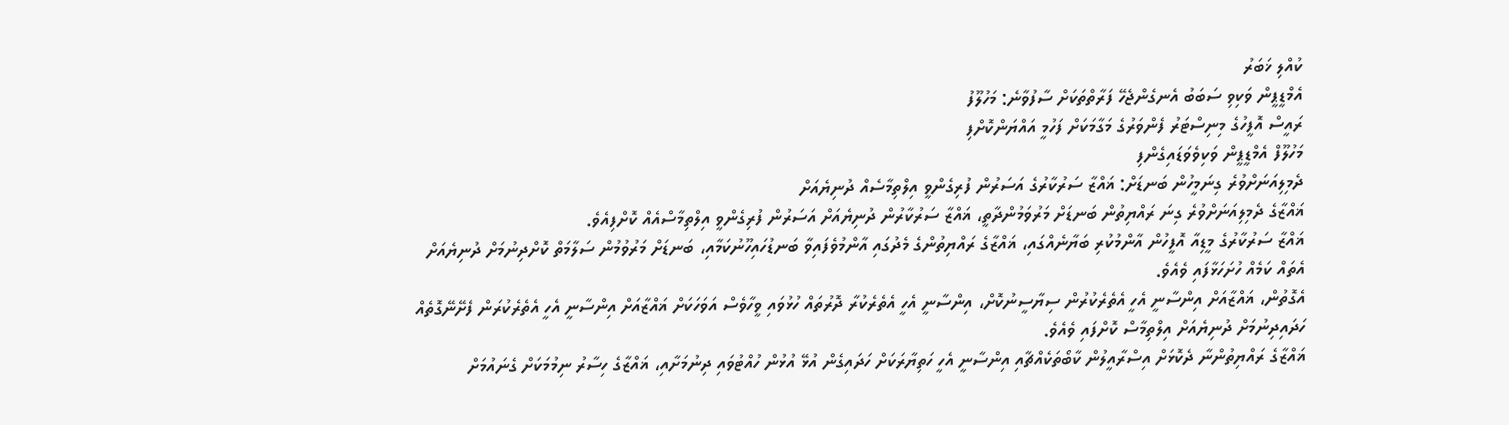ކުއްލި ޚަބަރު
އެމްޑީޕީން ވަކިވި ސަބަބު އެނގެންޖެހޭ ފަރާތްތަކަށް ސާފުވާނެ: މަހުލޫފު
ރައީސް އޮފީހުގެ މިނިސްޓަރު ފެންވަރުގެ މަގާމަކަށް ފަހުމީ އައްޔަންކޮށްފި
މަހުލޫފް އެމްޑީޕީން ވަކިވެވަޑައިގެންފި
ދެމިލިއަނަށްވުރެ ގިނަމީހުން ބަނޑަށް: ޣައްޒާ ސަރުކާރުގެ އަސަރުން ފުރިގެންވީ އިލްތިމާސެއް ދުނިޔެއަށް
ޣައްޒާގެ ދެމިލިއަނަށްވުރެ ގިނަ ރައްޔިތުން ބަނޑަށް މަރުވަމުންދާތީ، ޣައްޒާ ސަރުކާރުން ދުނިޔެއަށް އަސަރުން ފުރިގެންވީ އިލްތިމާސްއެއް ކޮށްފިއެވެ.
ޣައްޒާ ސަރުކާރުގެ މީޑިއާ އޮފީހުން އާންމުކުރި ބަޔާނެއްގައި، ޣައްޒާގެ ރައްޔިތުންގެ މެދުގައި އާންމުވެފައިވާ ބަނޑުހައިހޫނުކަމާއި، ބަނޑަށް މަރުވުމުން ސަލާމަތް ކޮށްދިނުމަށް ދުނިޔެއަށް އެތައް ކަމެއް ހުށަހަޅާފައި ވެއެވެ.
އެގޮތުން، ޣައްޒާއަށް އިންސާނީ އެހީ އެތެރެކުރުން ސިޔާސީނުކޮށް، އިންސާނީ އެހީ އެތެރެކުރާ ދޮރުތައް ހުޅުވައި ވީހާވެސް އަވަހަކަށް ޣައްޒާއަށް އިންސާނީ އެހީ އެތެރެކުރަން ފެށޭނޭގޮތެއް ހަދައިދިނުމަށް ދުނިޔެއަށް އިލްތިމާސް ކޮށްފައި ވެއެވެ.
ޣައްޒާގެ ރައްޔިތުންނާ ދެކޮޅަށް އިސްރާއީލުން ކާބޯތަކެއްޗާއި އިންސާނީ އެހީ ހަތިޔާރަކަށް ހަދައިގެން އުޅޭ އުޅުން ހުއްޓުވައި ދިނުމަށާއި، ޣައްޒާގެ ހިސާރު ނިމުމަކަށް ގެނައުމަށް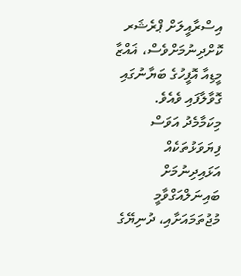އިސްރާއީލަށް ޕްރެޝަރ ކޮށްދިނުމަށްވެސް، ޣައްޒާ މީޑިއާ އޮފީހުގެ ބަޔާނުގައި ގޮވާލާފައި ވެއެވެ.
މިކަމާމެދު އަވަސް ފިޔަވަޅުތަކެއް އަޅައިދިނުމަށް ބައިނަލްއަގްވާމީ މުޖުތަމައަށާއި، ދުނިޔޭގެ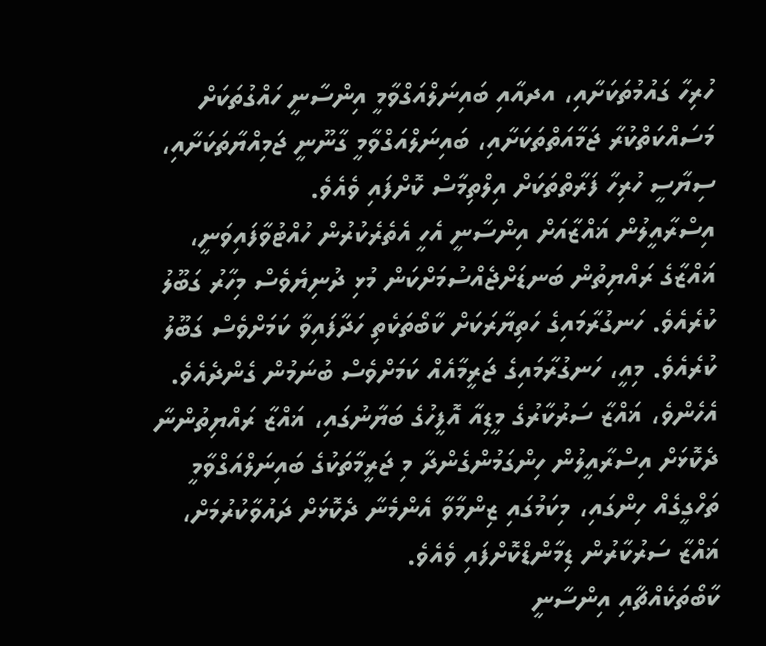ހުރިހާ ގައުމުތަކަށާއި، އދއާއި ބައިނަލްއަގްވާމީ އިންސާނީ ހައްގުތަކަށް މަސައްކަތްކުރާ ޖަމާއަތްތަކަށާއި، ބައިނަލްއަގްވާމީ ގާނޫނީ ޖަމިއްޔާތަކަށާއި، ސިޔާސީ ހުރިހާ ފަރާތްތަކަށް އިލްތިމާސް ކޮށްފައި ވެއެވެ.
އިސްރާއީލުން ޣައްޒާއަށް އިންސާނީ އެހީ އެތެރެކުރުން ހުއްޓުވާފައިވަނީ، ޣައްޒާގެ ރައްޔިތުން ބަނޑަށްޖެއްސުމަށްކަން މުޅި ދުނިޔެވެސް މިހާރު ގަބޫލު ކުރެއެވެ. ހަނގުރާމައިގެ ހަތިޔާރަކަށް ކާބޯތަކެތި ހަދާފައިވާ ކަމަށްވެސް ގަބޫލު ކުރެއެވެ. މިއީ، ހަނގުރާމައިގެ ޖަރީމާއެއް ކަމަށްވެސް ބުނަމުން ގެންދެއެވެ.
އެހެންވެ، ޣައްޒާ ސަރުކާރުގެ މީޑިއާ އޮފީހުގެ ބަޔާނުގައި، ޣައްޒާ ރައްޔިތުންނާ ދެކޮޅަށް އިސްރާއީލުން ހިންގަމުންގެންދާ މި ޖަރީމާތަކުގެ ބައިނަލްއަގްވާމީ ތަހްގީގެއް ހިންގައި، މިކަމުގައި ޒިންމާވާ އެންމެނާ ދެކޮޅަށް ދައުވާކުރުމަށް، ޣައްޒާ ސަރުކާރުން ޑިމާންޑްކޮށްފައި ވެއެވެ.
ކާބޯތަކެއްޗާއި އިންސާނީ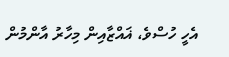އެހީ ހުސްވެ، ޣައްޒާއިން މިހާރު އާންމުން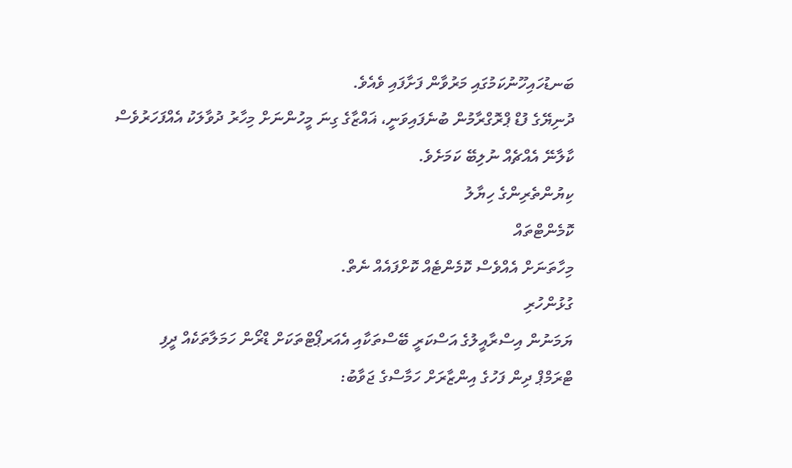ބަނޑުހައިހޫނުކަމުގައި މަރުވާން ފަށާފައި ވެއެވެ.
ދުނިޔޭގެ ފުޑް ޕްރޮގްރާމުން ބުނެފައިވަނީ، ޣައްޒާގެ ގިނަ މީހުންނަށް މިހާރު ދުވާލަކު އެއްފަހަރުވެސް ކާލާނޭ އެއްޗެއް ނުލިބޭ ކަމަށެވެ.
ކިޔުންތެރިންގެ ހިޔާލު
ކޮމެންޓްތައް
މިހާތަނަށް އެއްވެސް ކޮމެންޓެއް ކޮށްފައެއް ނެތް.
ގުޅުންހުރި
ޔަމަނުން އިސްރާއީލުގެ އަސްކަރީ ބޭސްތަކާއި އެއަރޕޯޓްތަކަށް ޑްރޯން ހަމަލާތަކެއް ދީފި
ޓްރަމްޕް ދިން ފަހުގެ އިންޒާރަށް ހަމާސްގެ ޖަވާބު: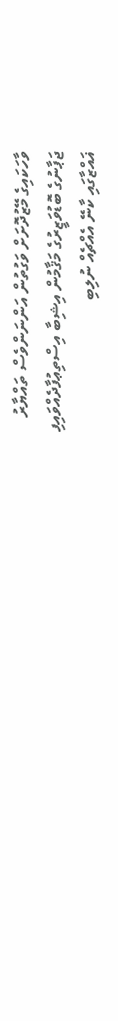ވާހަކައިގެ މޭޒުދޮށަށް ވަގުތުން އަންނަންވެސް ތައްޔާރު
ޖަޕާނުގެ ބޮޑުވަޒީރުގެ މަޤާމުން އިޝިބާ އިސްތިޢުފާދެއްވައިފި
ޣައްޒާގައި ކާނޭ އެއްޗެއް ނުލިބި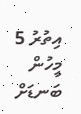އިތުރު 5 މީހުން ބަނޑަށް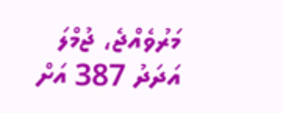މަރުވެއްޖެ، ޖުމްލަ އަދަދު 387 އަށް